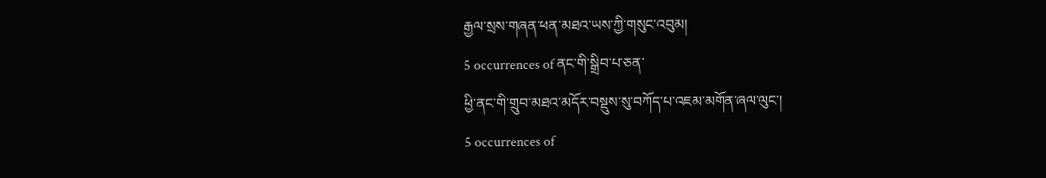རྒྱལ་སྲས་གཞན་ཕན་མཐའ་ཡས་ཀྱི་གསུང་འབུམ།
5 occurrences of ནང་གི་སྒྲིབ་པ་ཅན་
ཕྱི་ནང་གི་གྲུབ་མཐའ་མདོར་བསྡུས་སུ་བཀོད་པ་འཇམ་མགོན་ཞལ་ལུང་།
5 occurrences of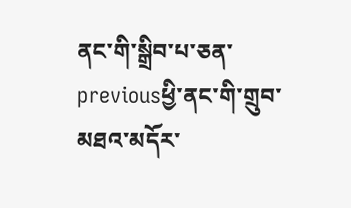ནང་གི་སྒྲིབ་པ་ཅན་
previousཕྱི་ནང་གི་གྲུབ་མཐའ་མདོར་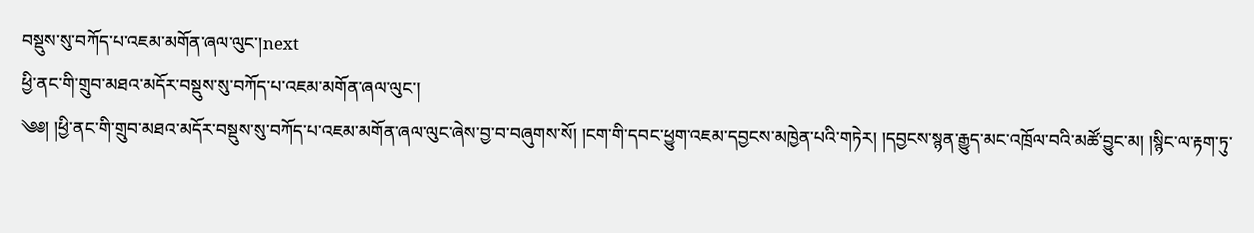བསྡུས་སུ་བཀོད་པ་འཇམ་མགོན་ཞལ་ལུང་།next
ཕྱི་ནང་གི་གྲུབ་མཐའ་མདོར་བསྡུས་སུ་བཀོད་པ་འཇམ་མགོན་ཞལ་ལུང་།
༄༅། །ཕྱི་ནང་གི་གྲུབ་མཐའ་མདོར་བསྡུས་སུ་བཀོད་པ་འཇམ་མགོན་ཞལ་ལུང་ཞེས་བྱ་བ་བཞུགས་སོ། །ངག་གི་དབང་ཕྱུག་འཇམ་དབྱངས་མཁྱེན་པའི་གཏེར། །དབྱངས་སྙན་རྒྱུད་མང་འཁྲོལ་བའི་མཚོ་བྱུང་མ། །སྙིང་ལ་རྟག་ཏུ་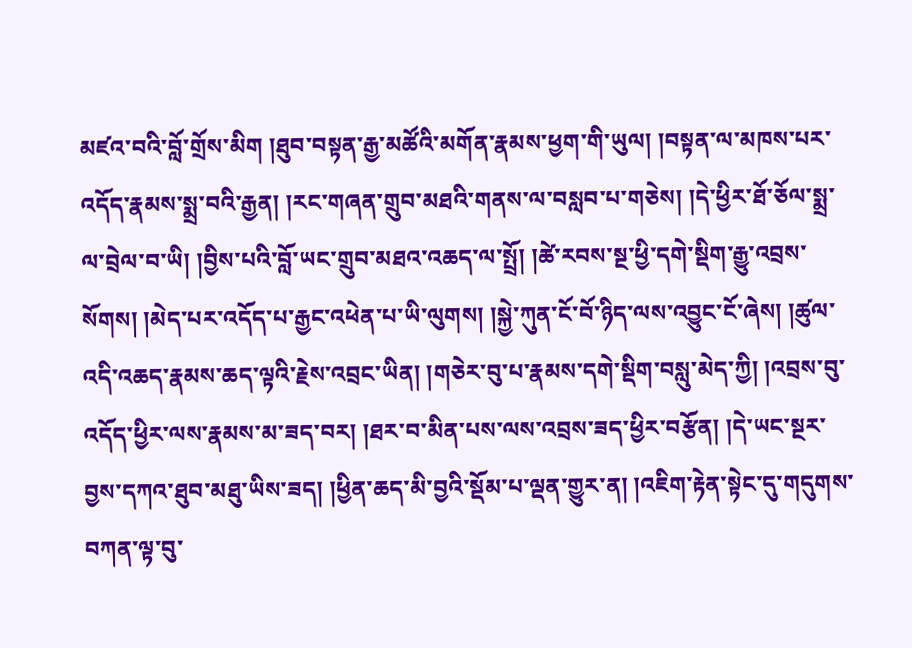མཛའ་བའི་བློ་གྲོས་མིག །ཐུབ་བསྟན་རྒྱ་མཚོའི་མགོན་རྣམས་ཕྱག་གི་ཡུལ། །བསྟན་ལ་མཁས་པར་འདོད་རྣམས་སྨྲ་བའི་རྒྱན། །རང་གཞན་གྲུབ་མཐའི་གནས་ལ་བསླབ་པ་གཅེས། །དེ་ཕྱིར་ཐོ་ཅོལ་སྨྲ་ལ་བྲེལ་བ་ཡི། །བྱིས་པའི་བློ་ཡང་གྲུབ་མཐའ་འཆད་ལ་སྤྲོ། །ཚེ་རབས་སྔ་ཕྱི་དགེ་སྡིག་རྒྱུ་འབྲས་སོགས། །མེད་པར་འདོད་པ་རྒྱང་འཕེན་པ་ཡི་ལུགས། །སྐྱེ་ཀུན་ངོ་བོ་ཉིད་ལས་འབྱུང་ངོ་ཞེས། །ཚུལ་འདི་འཆད་རྣམས་ཆད་ལྟའི་རྗེས་འབྲང་ཡིན། །གཅེར་བུ་པ་རྣམས་དགེ་སྡིག་བསླུ་མེད་ཀྱི། །འབྲས་བུ་འདོད་ཕྱིར་ལས་རྣམས་མ་ཟད་བར། །ཐར་བ་མིན་པས་ལས་འབྲས་ཟད་ཕྱིར་བརྩོན། །དེ་ཡང་སྔར་བྱས་དཀའ་ཐུབ་མཐུ་ཡིས་ཟད། །ཕྱིན་ཆད་མི་བྱའི་སྡོམ་པ་ལྡན་གྱུར་ན། །འཇིག་རྟེན་སྟེང་དུ་གདུགས་བཀན་ལྟ་བུ་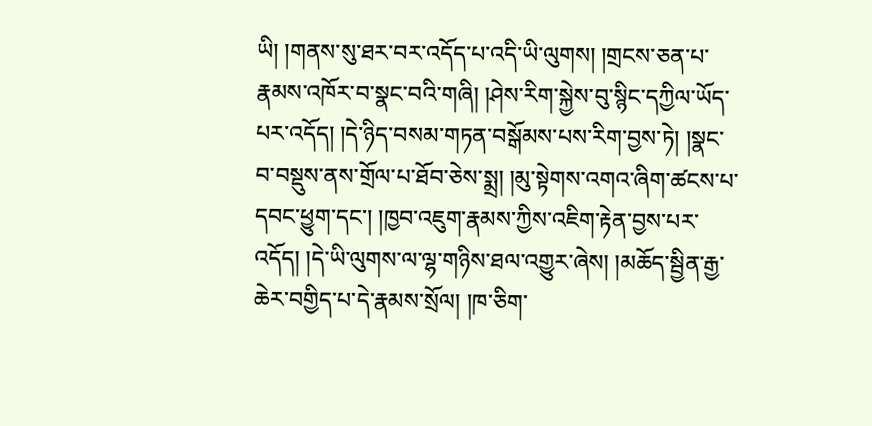ཡི། །གནས་སུ་ཐར་བར་འདོད་པ་འདི་ཡི་ལུགས། །གྲངས་ཅན་པ་རྣམས་འཁོར་བ་སྣང་བའི་གཞི། །ཤེས་རིག་སྐྱེས་བུ་སྙིང་དཀྱིལ་ཡོད་པར་འདོད། །དེ་ཉིད་བསམ་གཏན་བསྒོམས་པས་རིག་བྱས་ཏེ། །སྣང་བ་བསྡུས་ནས་གྲོལ་པ་ཐོབ་ཅེས་སྨྲ། །མུ་སྟེགས་འགའ་ཞིག་ཚངས་པ་དབང་ཕྱུག་དང་། །ཁྱབ་འཇུག་རྣམས་ཀྱིས་འཇིག་རྟེན་བྱས་པར་འདོད། །དེ་ཡི་ལུགས་ལ་ལྷ་གཉིས་ཐལ་འགྱུར་ཞེས། །མཆོད་སྦྱིན་རྒྱ་ཆེར་བགྱིད་པ་དེ་རྣམས་སྲོལ། །ཁ་ཅིག་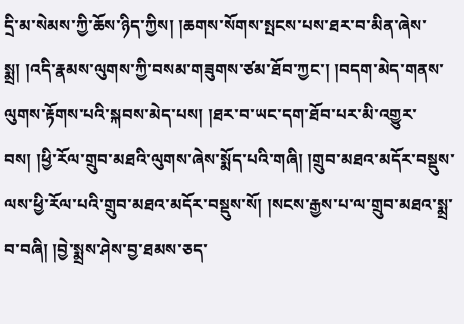དྲི་མ་སེམས་ཀྱི་ཆོས་ཉིད་ཀྱིས། །ཆགས་སོགས་སྤངས་པས་ཐར་བ་མིན་ཞེས་སྨྲ། །འདི་རྣམས་ལུགས་ཀྱི་བསམ་གཟུགས་ཙམ་ཐོབ་ཀྱང་། །བདག་མེད་གནས་ལུགས་རྟོགས་པའི་སྐབས་མེད་པས། །ཐར་བ་ཡང་དག་ཐོབ་པར་མི་འགྱུར་བས། །ཕྱི་རོལ་གྲུབ་མཐའི་ལུགས་ཞེས་སྨོད་པའི་གཞི། །གྲུབ་མཐའ་མདོར་བསྡུས་ལས་ཕྱི་རོལ་པའི་གྲུབ་མཐའ་མདོར་བསྡུས་སོ། །སངས་རྒྱས་པ་ལ་གྲུབ་མཐའ་སྨྲ་བ་བཞི། །བྱེ་སྨྲས་ཤེས་བྱ་ཐམས་ཅད་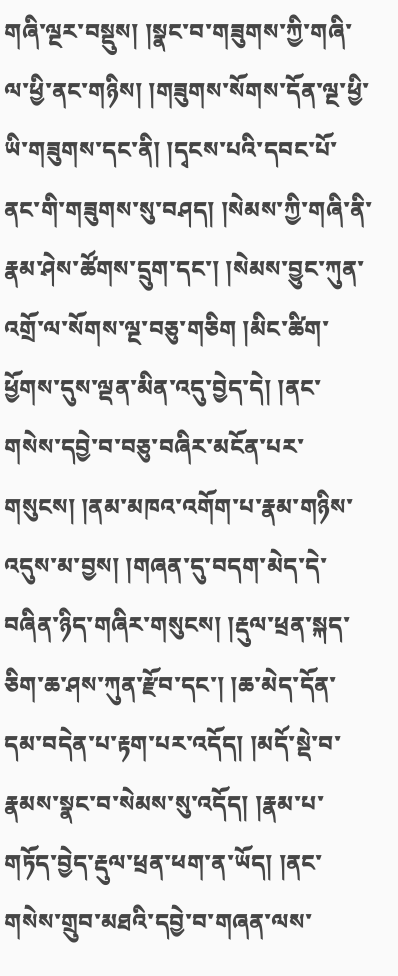གཞི་ལྔར་བསྡུས། །སྣང་བ་གཟུགས་ཀྱི་གཞི་ལ་ཕྱི་ནང་གཉིས། །གཟུགས་སོགས་དོན་ལྔ་ཕྱི་ཡི་གཟུགས་དང་ནི། །དྭངས་པའི་དབང་པོ་ནང་གི་གཟུགས་སུ་བཤད། །སེམས་ཀྱི་གཞི་ནི་རྣམ་ཤེས་ཚོགས་དྲུག་དང་། །སེམས་བྱུང་ཀུན་འགྲོ་ལ་སོགས་ལྔ་བཅུ་གཅིག །མིང་ཚིག་ཕྱོགས་དུས་ལྡན་མིན་འདུ་བྱེད་དེ། །ནང་གསེས་དབྱེ་བ་བཅུ་བཞིར་མངོན་པར་གསུངས། །ནམ་མཁའ་འགོག་པ་རྣམ་གཉིས་འདུས་མ་བྱས། །གཞན་དུ་བདག་མེད་དེ་བཞིན་ཉིད་གཞིར་གསུངས། །རྡུལ་ཕྲན་སྐད་ཅིག་ཆ་ཤས་ཀུན་རྫོབ་དང་། །ཆ་མེད་དོན་དམ་བདེན་པ་རྟག་པར་འདོད། །མདོ་སྡེ་བ་རྣམས་སྣང་བ་སེམས་སུ་འདོད། །རྣམ་པ་གཏོད་བྱེད་རྡུལ་ཕྲན་ཕག་ན་ཡོད། །ནང་གསེས་གྲུབ་མཐའི་དབྱེ་བ་གཞན་ལས་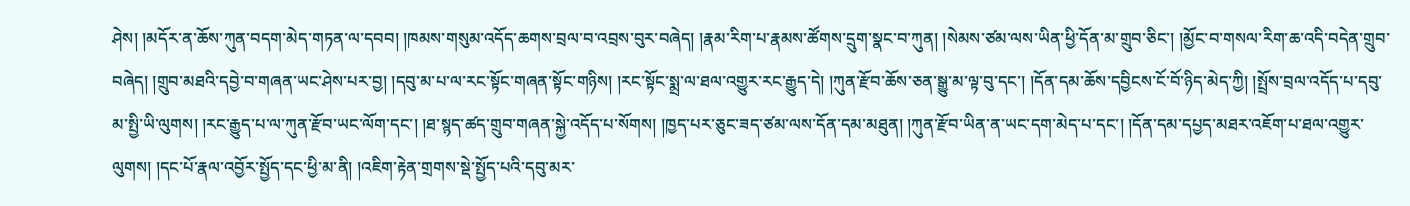ཤེས། །མདོར་ན་ཆོས་ཀུན་བདག་མེད་གཏན་ལ་དབབ། །ཁམས་གསུམ་འདོད་ཆགས་བྲལ་བ་འབྲས་བུར་བཞེད། །རྣམ་རིག་པ་རྣམས་ཚོགས་དྲུག་སྣང་བ་ཀུན། །སེམས་ཙམ་ལས་ཡིན་ཕྱི་དོན་མ་གྲུབ་ཅིང་། །མྱོང་བ་གསལ་རིག་ཆ་འདི་བདེན་གྲུབ་བཞེད། །གྲུབ་མཐའི་དབྱེ་བ་གཞན་ཡང་ཤེས་པར་བྱ། །དབུ་མ་པ་ལ་རང་སྟོང་གཞན་སྟོང་གཉིས། །རང་སྟོང་སྨྲ་ལ་ཐལ་འགྱུར་རང་རྒྱུད་དེ། །ཀུན་རྫོབ་ཆོས་ཅན་སྒྱུ་མ་ལྟ་བུ་དང་། །དོན་དམ་ཆོས་དབྱིངས་ངོ་བོ་ཉིད་མེད་ཀྱི། །སྤྲོས་བྲལ་འདོད་པ་དབུ་མ་སྤྱི་ཡི་ལུགས། །རང་རྒྱུད་པ་ལ་ཀུན་རྫོབ་ཡང་ལོག་དང་། །ཐ་སྙད་ཚད་གྲུབ་གཞན་སྐྱེ་འདོད་པ་སོགས། །ཁྱད་པར་ཅུང་ཟད་ཙམ་ལས་དོན་དམ་མཐུན། །ཀུན་རྫོབ་ཡིན་ན་ཡང་དག་མེད་པ་དང་། །དོན་དམ་དཔྱད་མཐར་འཇོག་པ་ཐལ་འགྱུར་ལུགས། །དང་པོ་རྣལ་འབྱོར་སྤྱོད་དང་ཕྱི་མ་ནི། །འཇིག་རྟེན་གྲགས་སྡེ་སྤྱོད་པའི་དབུ་མར་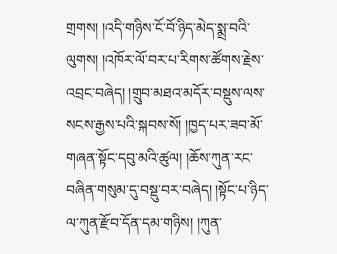གྲགས། །འདི་གཉིས་ངོ་བོ་ཉིད་མེད་སྨྲ་བའི་ལུགས། །འཁོར་ལོ་བར་པ་རིགས་ཚོགས་རྗེས་འབྲང་བཞེད། །གྲུབ་མཐའ་མདོར་བསྡུས་ལས་སངས་རྒྱས་པའི་སྐབས་སོ། །ཁྱད་པར་ཟབ་མོ་གཞན་སྟོང་དབུ་མའི་ཚུལ། །ཆོས་ཀུན་རང་བཞིན་གསུམ་དུ་བསྡུ་བར་བཞེད། །སྟོང་པ་ཉིད་ལ་ཀུན་རྫོབ་དོན་དམ་གཉིས། །ཀུན་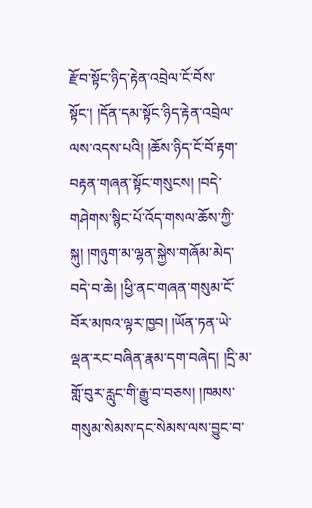རྫོབ་སྟོང་ཉིད་རྟེན་འབྲེལ་ངོ་བོས་སྟོང་། །དོན་དམ་སྟོང་ཉིད་རྟེན་འབྲེལ་ལས་འདས་པའི། །ཆོས་ཉིད་ངོ་བོ་རྟག་བརྟན་གཞན་སྟོང་གསུངས། །བདེ་གཤེགས་སྙིང་པོ་འོད་གསལ་ཆོས་ཀྱི་སྐུ། །གཉུག་མ་ལྷན་སྐྱེས་གཞོམ་མེད་བདེ་བ་ཆེ། །ཕྱི་ནང་གཞན་གསུམ་ངོ་བོར་མཁའ་ལྟར་ཁྱབ། །ཡོན་ཏན་ཡེ་ལྡན་རང་བཞིན་རྣམ་དག་བཞེད། །དྲི་མ་གློ་བུར་རླུང་གི་རྒྱུ་བ་བཅས། །ཁམས་གསུམ་སེམས་དང་སེམས་ལས་བྱུང་བ་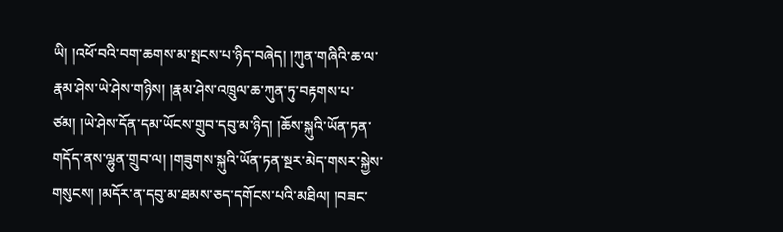ཡི། །འཕོ་བའི་བག་ཆགས་མ་སྤངས་པ་ཉིད་བཞེད། །ཀུན་གཞིའི་ཆ་ལ་རྣམ་ཤེས་ཡེ་ཤེས་གཉིས། །རྣམ་ཤེས་འཁྲུལ་ཆ་ཀུན་ཏུ་བརྟགས་པ་ཙམ། །ཡེ་ཤེས་དོན་དམ་ཡོངས་གྲུབ་དབུ་མ་ཉིད། །ཆོས་སྐུའི་ཡོན་ཏན་གདོད་ནས་ལྷུན་གྲུབ་ལ། །གཟུགས་སྐུའི་ཡོན་ཏན་སྔར་མེད་གསར་སྐྱེས་གསུངས། །མདོར་ན་དབུ་མ་ཐམས་ཅད་དགོངས་པའི་མཐིལ། །བཟང་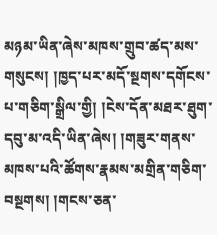མཉམ་ཡིན་ཞེས་མཁས་གྲུབ་ཚད་མས་གསུངས། །ཁྱད་པར་མདོ་སྔགས་དགོངས་པ་གཅིག་སྒྲིལ་གྱི། །ངེས་དོན་མཐར་ཐུག་དབུ་མ་འདི་ཡིན་ཞེས། །གཟུར་གནས་མཁས་པའི་ཚོགས་རྣམས་མགྲིན་གཅིག་བསྔགས། །གངས་ཅན་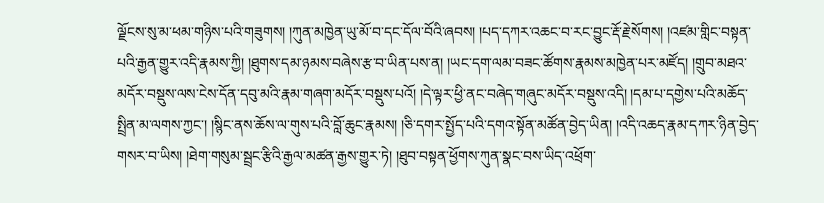ལྗོངས་སུ་མ་ཕམ་གཉིས་པའི་གཟུགས། །ཀུན་མཁྱེན་ཡུ་མོ་བ་དང་དོལ་བོའི་ཞབས། །པད་དཀར་འཆང་བ་རང་བྱུང་རྡོ་རྗེ་སོགས། །འཛམ་གླིང་བསྟན་པའི་རྒྱན་གྱུར་འདི་རྣམས་ཀྱི། །ཐུགས་དམ་ཉམས་བཞེས་རྩ་བ་ཡིན་པས་ན། །ཡང་དག་ལམ་བཟང་ཚོགས་རྣམས་མཁྱེན་པར་མཛོད། །གྲུབ་མཐའ་མདོར་བསྡུས་ལས་ངེས་དོན་དབུ་མའི་རྣམ་གཞག་མདོར་བསྡུས་པའོ། །དེ་ལྟར་ཕྱི་ནང་བཞེད་གཞུང་མདོར་བསྡུས་འདི། །དམ་པ་དགྱེས་པའི་མཆོད་སྤྲིན་མ་ལགས་ཀྱང་། །སྙིང་ནས་ཆོས་ལ་གུས་པའི་བློ་ཆུང་རྣམས། །ཅི་དགར་སྤྱོད་པའི་དགའ་སྟོན་མཚོན་བྱེད་ཡིན། །འདི་འཆད་རྣམ་དཀར་ཉིན་བྱེད་གསར་བ་ཡིས། །ཐེག་གསུམ་སྦྲང་རྩིའི་རྒྱལ་མཚན་རྒྱས་གྱུར་ཏེ། །ཐུབ་བསྟན་ཕྱོགས་ཀུན་སྣང་བས་ཡིད་འཕྲོག་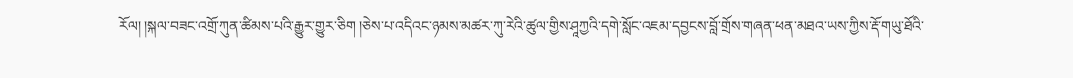རོལ། །སྐལ་བཟང་འགྲོ་ཀུན་ཚིམས་པའི་རྒྱུར་གྱུར་ཅིག །ཅེས་པ་འདིའང་ཉམས་མཚར་ཀུ་རེའི་ཚུལ་གྱིས་ཤཱཀྱའི་དགེ་སློང་འཇམ་དབྱངས་བློ་གྲོས་གཞན་ཕན་མཐའ་ཡས་ཀྱིས་རྡོ་གཡུ་ཐོའི་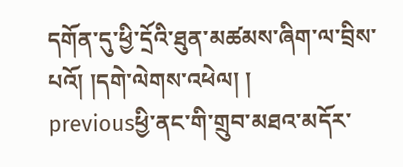དགོན་དུ་ཕྱི་དྲོའི་ཐུན་མཚམས་ཞིག་ལ་བྲིས་པའོ། །དགེ་ལེགས་འཕེལ། །
previousཕྱི་ནང་གི་གྲུབ་མཐའ་མདོར་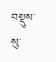བསྡུས་སུ་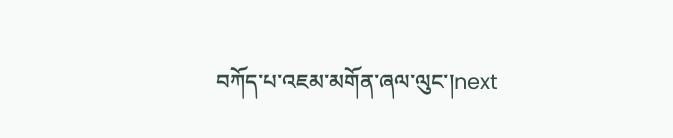བཀོད་པ་འཇམ་མགོན་ཞལ་ལུང་།next